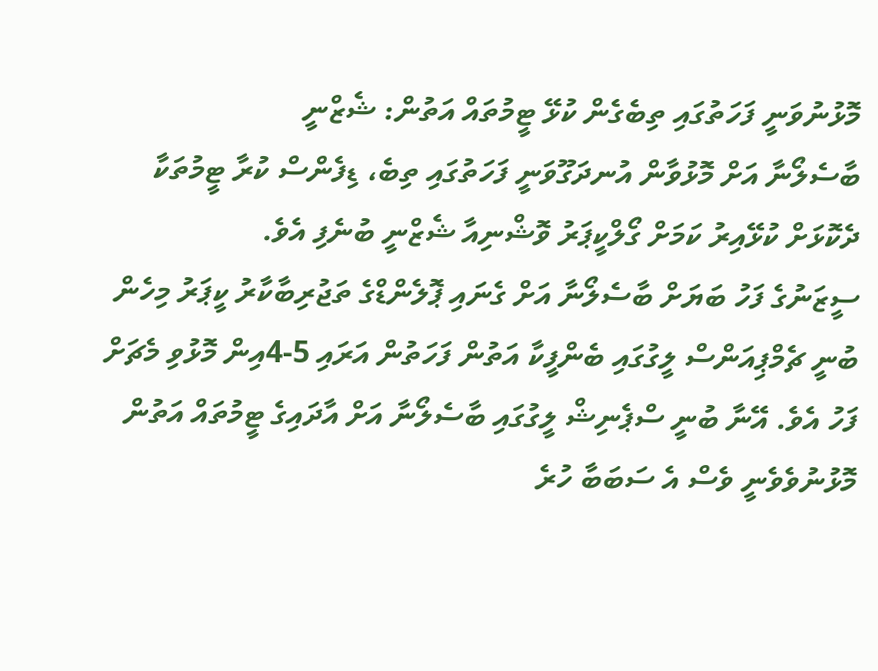މޮޅުނުވަނީ ފަހަތުގައި ތިބެގެން ކުޅޭ ޓީމުތައް އަތުން: ޝެޒްނީ
ބާސެލޯނާ އަށް މޮޅުވާން އުނދަގޫވަނީ ފަހަތުގައި ތިބެ، ޑިފެންސް ކުރާ ޓީމުތަކާ ދެކޮޅަށް ކުޅޭއިރު ކަމަށް ގޯލްކީޕަރު ވޮޝްނިއާ ޝެޒްނީ ބުނެފި އެވެ.
ސީޒަނުގެ ފަހު ބަޔަށް ބާސެލޯނާ އަށް ގެނައި ޕޮލެންޑްގެ ތަޖުރިބާކާރު ކީޕަރު މިހެން ބުނީ ޗެމްޕިއަންސް ލީގުގައި ބެންފީކާ އަތުން ފަހަތުން އަރައި 5-4އިން މޮޅުވި މެޗަށް ފަހު އެވެ. އޭނާ ބުނީ ސްޕެނިޝް ލީގުގައި ބާސެލޯނާ އަށް އާދައިގެ ޓީމުތައް އަތުން މޮޅުނުވެވެނީ ވެސް އެ ސަބަބާ ހުރެ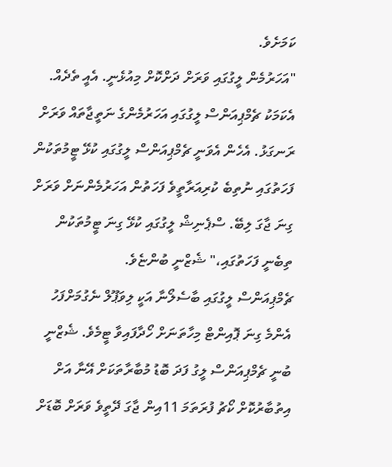ކަމަށެވެ.
"އަހަރުމެން ލީގުގައި ވަރަށް ދަށްކޮށް މިއުޅެނީ. އެއީ ތެދެއް. އެކަމަކު ޗެމްޕިއަންސް ލީގުގައި އަހަރުމެންގެ ނަތީޖާތައް ވަރަށް ރަނގަޅު. އެހެން އެވަނީ ޗެމްޕިއަންސް ލީގުގައި ކުޅޭ ޓީމުތަކުން ފަހަތުގައި ނުތިބެ ކުރިއަރާތީވެ ފަހަތުން އަހަރުމެންނަށް ވަރަށް ގިނަ ޖާގަ ލިބޭ. ސްޕެނިޝް ލީގުގައި ކުޅޭ ގިނަ ޓީމުތަކުން ތިބެނީ ފަހަތުގައި،" ޝެޒްނީ ބުންޏެވެ.
ޗެމްޕިއަންސް ލީގުގައި ބާސެލޯނާ އަކީ ލިވަޕޫލް ނެގުމަށްފަހު އެންމެ ގިނަ ޕޮއިންޓް މިހާތަނަށް ހޯދާފައިވާ ޓީމެވެ. ޝެޒްނީ ބުނީ ޗެމްޕިއަންސް ލީގު ފަދަ ބޮޑު މުބާރާތަކަށް އޭނާ އަށް އިތުބާރުކޮށް ކޯޗު ފުރަތަމަ 11އިން ޖާގަ ދޭތީވެ ވަރަށް ބޮޑަށް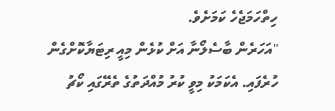ހިތްހަމަޖެހެ ކަމަށެވެ.
"އަހަރެން ބާސެލޯނާ އަށް ކުޅެން މިއީ ރިޓަޔާކޮށްގެން ހުރެފައި. އެކަމަކު މިވީ ކުރު މުއްދަތުގެ ތެރޭގައި ކޯޗު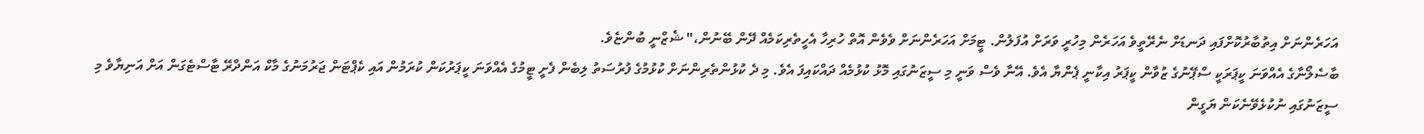އަހަރެންނަށް އިތުބާރުކޮށްފައި ދަނޑަށް ނެރޭތީވެ އަހަރެން މިހުރީ ވަރަށް އުފަލުން. ޓީމަށް އަހަރެންނަށް ވެވެން އޮތް ހުރިހާ އެހީތެރިކަމެއް ދޭން ބޭނުން،" ޝެޒްނީ ބުންޏެވެ.
ބާސެލޯނާގެ އެއްވަނަ ކީޕަރަކީ ސްޕޭނުގެ ޒުވާން ކީޕަރު އިކާނީ ޕެންޔާ އެވެ. އޭނާ ވެސް ވަނީ މި ސީޒަނުގައި މޮޅު ކުޅުމެއް ދައްކައިފަ އެވެ. މި ދެ ކުޅުންތެރިންނަށް ކުޅުމުގެ ފުރުސަތު ލިބެން ފެށީ ޓީމުގެ އެއްވަނަ ކީޕަރުކަން ކުރަމުން އައި ކެޕްޓަން ޖަރުމަނުގެ މާކް އަންދްރޭ ޓާސްޓެގަން އަށް އަނިޔާވެ މި ސީޒަނުގައި ނުކުޅެވޭނެކަން ޔަގީން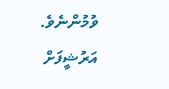ވުމުންނެވެ.
އަރުޝީފަށް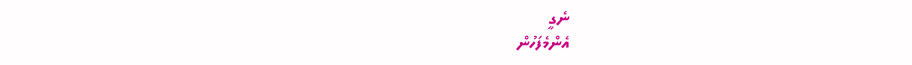ނެގީ
އެންމެފަހުން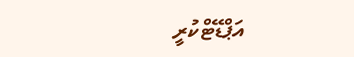އަޕްޑޭޓްކުރީ